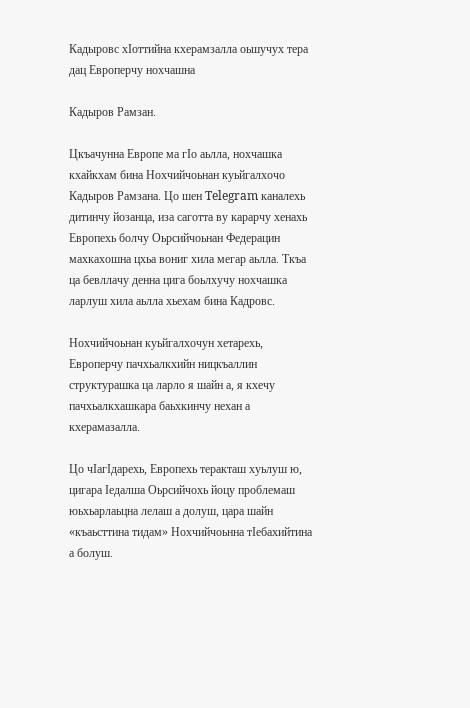Кадыровс хIоттийна кхерамзалла оьшучух тера дац Европерчу нохчашна

Кадыров Рамзан.

Цкъачунна Европе ма гIо аьлла, нохчашка кхайкхам бина Нохчийчоьнан куьйгалхочо Кадыров Рамзана. Цо шен Telegram каналехь дитинчу йозанца, иза саготта ву карарчу хенахь Европехь болчу Оьрсийчоьнан Федерацин махкахошна цхьа вониг хила мегар аьлла. Ткъа ца бевллачу денна цига боьлхучу нохчашка ларлуш хила аьлла хьехам бина Кадровс.

Нохчийчоьнан куьйгалхочун хетарехь, Европерчу пачхьалкхийн ницкъаллин структурашка ца ларло я шайн а, я кхечу пачхьалкхашкара баьхкинчу нехан а кхерамазалла.

Цо чIагIдарехь, Европехь теракташ хуьлуш ю, цигара Iедалша Оьрсийчохь йоцу проблемаш юьхьарлаьцна лелаш а долуш, цара шайн «къаьсттина тидам» Нохчийчоьнна тIебахийтина а болуш.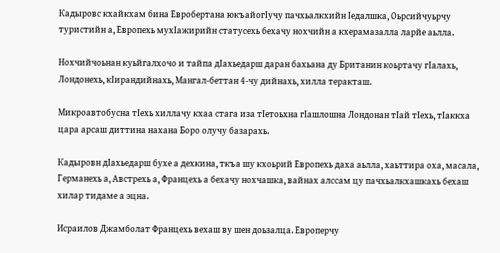Кадыровс кхайкхам бина Евробертана юкъайогIучу пачхьалкхийн Iедалшка, Оьрсийчуьрчу туристийн а, Европехь мухIажирийн статусехь бехачу нохчийн а кхерамазалла ларйе аьлла.

Нохчийчоьнан куьйгалхочо и тайпа дIахьедарш даран бахьана ду Британин коьртачу гIалахь, Лондонехь, кIирандийнахь, Мангал-беттан 4-чу дийнахь, хилла теракташ.

Микроавтобусна тIехь хиллачу кхаа стага иза тIетоьхна гIашлошна Лондонан тIай тIехь, тIаккха цара арсаш диттина нахана Боро олучу базарахь.

Кадыровн дIахьедарш бухе а дехкина, ткъа шу кхоьрий Европехь даха аьлла, хаьттира оха, масала, Германехь а, Австрехь а, Францехь а бехачу нохчашка, вайнах алссам цу пачхьалкхашкахь бехаш хилар тидаме а эцна.

Исраилов Джамболат Францехь вехаш ву шен доьзалца. Европерчу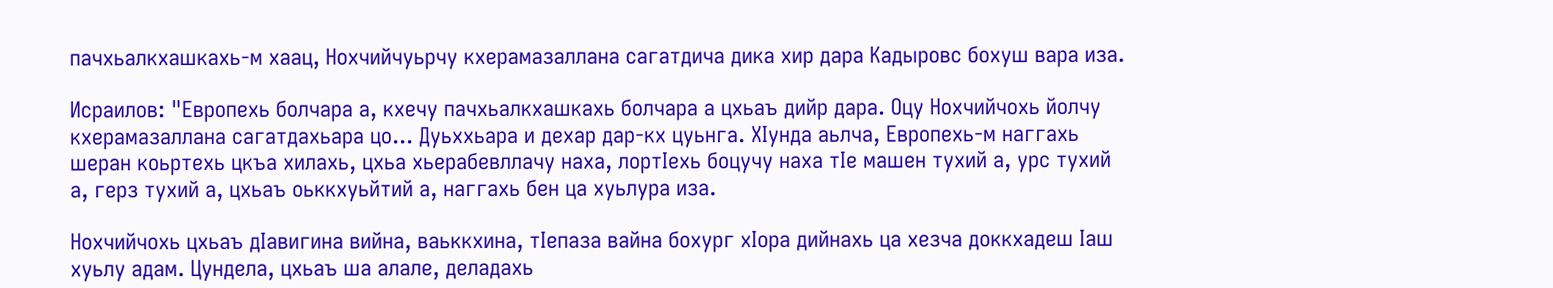пачхьалкхашкахь-м хаац, Нохчийчуьрчу кхерамазаллана сагатдича дика хир дара Кадыровс бохуш вара иза.

Исраилов: "Европехь болчара а, кхечу пачхьалкхашкахь болчара а цхьаъ дийр дара. Оцу Нохчийчохь йолчу кхерамазаллана сагатдахьара цо... Дуьххьара и дехар дар-кх цуьнга. ХIунда аьлча, Европехь-м наггахь шеран коьртехь цкъа хилахь, цхьа хьерабевллачу наха, лортIехь боцучу наха тIе машен тухий а, урс тухий а, герз тухий а, цхьаъ оьккхуьйтий а, наггахь бен ца хуьлура иза.

Нохчийчохь цхьаъ дIавигина вийна, ваьккхина, тIепаза вайна бохург хIора дийнахь ца хезча доккхадеш Iаш хуьлу адам. Цундела, цхьаъ ша алале, деладахь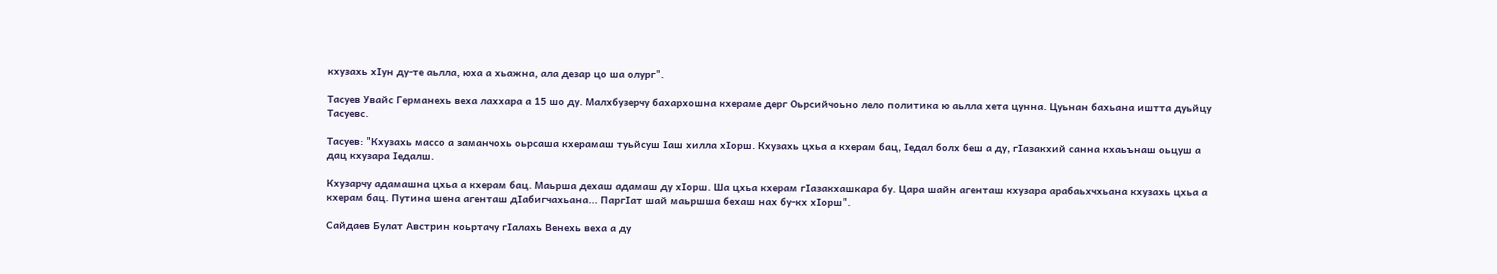кхузахь хIун ду-те аьлла, юха а хьажна, ала дезар цо ша олург".

Тасуев Увайс Германехь веха лаххара а 15 шо ду. Малхбузерчу бахархошна кхераме дерг Оьрсийчоьно лело политика ю аьлла хета цунна. Цуьнан бахьана иштта дуьйцу Тасуевс.

Тасуев: "Кхузахь массо а заманчохь оьрсаша кхерамаш туьйсуш Iаш хилла хIорш. Кхузахь цхьа а кхерам бац, Iедал болх беш а ду, гIазакхий санна кхаьънаш оьцуш а дац кхузара Iедалш.

Кхузарчу адамашна цхьа а кхерам бац. Маьрша дехаш адамаш ду хIорш. Ша цхьа кхерам гIазакхашкара бу. Цара шайн агенташ кхузара арабаьхчхьана кхузахь цхьа а кхерам бац. Путина шена агенташ дIабигчахьана... ПаргIат шай маьршша бехаш нах бу-кх хIорш".

Сайдаев Булат Австрин коьртачу гIалахь Венехь веха а ду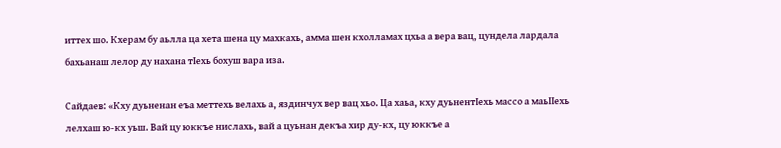иттех шо. Кхерам бу аьлла ца хета шена цу махкахь, амма шен кхолламах цхьа а вера вац, цундела лардала бахьанаш лелор ду нахана тIехь бохуш вара иза.

Сайдаев: «Кху дуьненан еъа меттехь велахь а, яздинчух вер вац хьо. Ца хаьа, кху дуьнентIехь массо а маьIIехь лелхаш ю-кх уьш. Вай цу юккъе нислахь, вай а цуьнан декъа хир ду-кх, цу юккъе а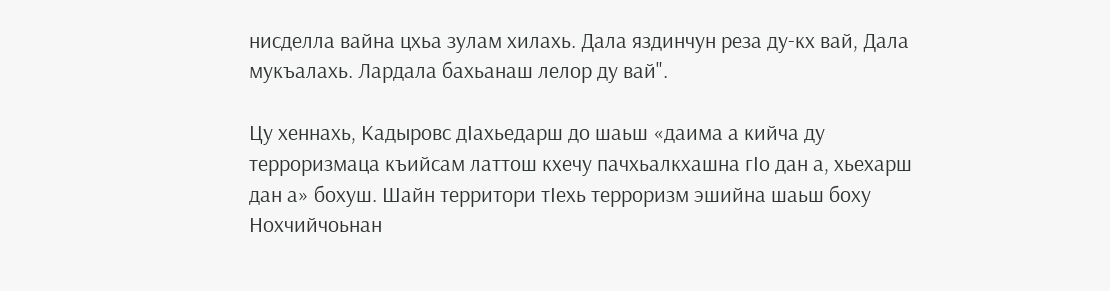нисделла вайна цхьа зулам хилахь. Дала яздинчун реза ду-кх вай, Дала мукъалахь. Лардала бахьанаш лелор ду вай".

Цу хеннахь, Кадыровс дIахьедарш до шаьш «даима а кийча ду терроризмаца къийсам латтош кхечу пачхьалкхашна гIо дан а, хьехарш дан а» бохуш. Шайн территори тIехь терроризм эшийна шаьш боху Нохчийчоьнан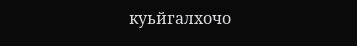куьйгалхочо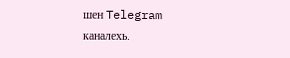шен Telegram каналехь.